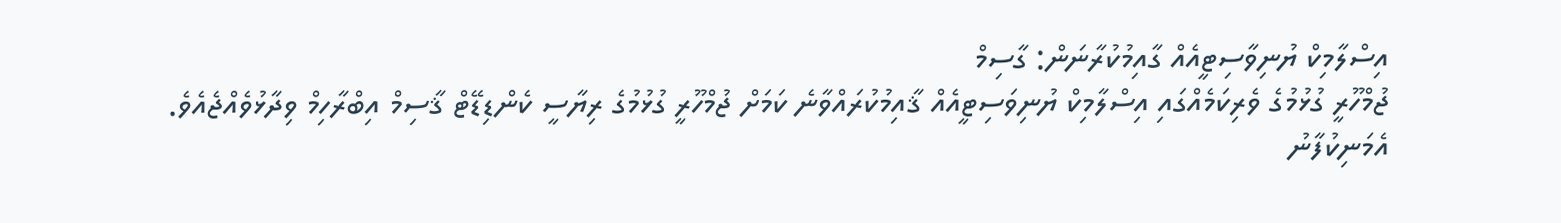އިސްލާމިކް ޔުނިވާސިޓީއެއް ގާއިމުކުރާނަން: ގާސިމް
ޖުމްހޫރީ ގުޅުމުގެ ވެރިކަމެއްގައި އިސްލާމިކް ޔުނިވަސިޓީއެއް ޤާއިމުކުރައްވާނެ ކަމަށް ޖުމްހޫރީ ގުޅުމުގެ ރިޔާސީ ކެންޑިޑޭޓް ޤާސިމް އިބްރާހިމް ވިދާޅުވެއްޖެއެވެ.
އެމަނިކުފާނު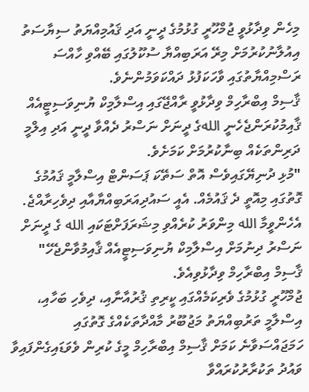މިހެން ވިދާޅުވީ ޖުމްހޫރީ ގުޅުމުގެ ދީނީ އަދި ޤައުމިއްޔަތު ސިޔާސަތު އިއުލާނުކުރުމަށް މިރޭ އަރަބިއްޔާ ސުކޫލުގައި ބޭއްވި ހާއްސަ ރަސްމިއްޔާތުގައި ވާހަކަފުޅު ދައްކަވަމުންނެވެ.
ޤާސިމް އިބްރާހިމް ވިދާޅުވީ ރާއްޖޭގައި އިސްލާމިކް ޔުނިވަސިޓީއެއް ޤާއިމުކުރަންޖެހެނީ اللهގެ ދީނަށް ނަސްރު ދެއްވާ ދީނީ އަދި އިލްމީ ދަރިންތަކެއް ބިނާކުރުމަށް ކަމަށެވެ.
"މުޅި ދުނިޔޭގައިވެސް އޮތް ސަތޭކަ ޕަސަންޓް އިސްލާމީ ޤައުމުގެ ގޮތުގައި މިއޮތީ ދެ ޤައުމެއް. އެއީ ސައުދިއަރަބިއްޔާއާއި ދިވެހިރާއްޖެ. އެހެންވީމާ الله މިންވަރު ކުރެއްވި މިޝަރަފަށްޓަކައި الله ގެ ދީނަށް ނަސްރު ދިނުމަށް އިސްލާމިކް ޔުނިވަސިޓީއެއް ޤާއިމުވާންޖެހޭ" ޤާސިމް އިބްރާހިމް ވިދާޅުވިއެވެ.
ޖުމްހޫރީ ގުޅުމުގެ ވެރިކަމެއްގައި ކީރިތި ޤުރުއާނާއި، ދިވެހި ބަހާއި، އިސްލާމީ ތަރުބިއްޔަތު މަޖުބޫރު މާއްދާތަކެއްގެ ގޮތުގައި ހަމަޖައްސަވާނެ ކަމަށް ޤާސިމް އިބްރާހިމް މީގެ ކުރިން ވެވަޑައިގެންފައިވާ ވައުދު ތަކުރާރުކުރައްވާ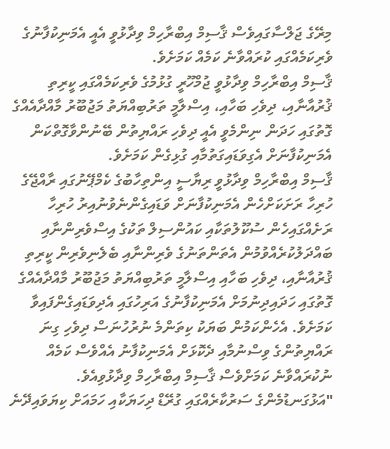މިރޭގެ ޖަލްސާގައިވެސް ޤާސިމް އިބްރާހިމް ވިދާޅުވީ އެއީ އެމަނިކުފާނުގެ ވެރިކަމެއްގައި ކުރައްވާނެ ކަމެއް ކަމަށެވެ.
ޤާސިމް އިބްރާހިމް ވިދާޅުވީ ޖުމްހޫރީ ގުޅުމުގެ ވެރިކަމެއްގައި ކީރިތި ޤުރުއާނާއި، ދިވެހި ބަހާއި، އިސްލާމީ ތަރުބިއްޔަތު މަޖުބޫރު މާއްދާއެއްގެ ގޮތުގައި ހަދަން ނިންމެވީ އެއީ ދިވެހި ރައްޔިތުން ބޭނުންވާގޮތްކަން އެމަނިކުފާނަށް އެގިވަޑައިގަތުމާއި ގުޅިގެން ކަމަށެވެ.
ޤާސިމް އިބްރާހިމް ވިދާޅުވީ ރިޔާސީ އިންތިހާބުގެ ކެމްޕޭނުގައި ރާއްޖޭގެ ހުރިހާ ރަށަކަށްހެން އެމަނިކުފާނަށް ވަޑައިގެންނެވުނުއިރު ހުރިހާ ރަށެއްގައިހެން ސުކޫލުތަކާއި ކައުންސިލް ތަކުގެ އިސްވެރިންނާއި ބައްދަލުކުރެއްވުމުން އެތަންތަނުގެ ވެރިންނާއި ބެލެނިވެރިން ކީރިތި ޤުރުއާނާއި، ދިވެހި ބަހާއި އިސްލާމީ ތަރުބިއްޔަތު މަޖުބޫރު މާއްދާއެއްގެ ގޮތުގައި ހަދައިދިނުމަށް އެމަނިކުފާނުގެ އަރިހުގައި އެދިވަޑައިގެންފައިވާ ކަމަށެވެ. އެހެންކަމުން ބަޔަކު ކިތަންމެ ނުރުހުނަސް ދިވެހި ގިނަ ރައްޔިތުންގެ ވިސްނުމާއި ދެކޮޅަށް އެމަނިކުފާނު އެއްވެސް ކަމެއް ނުކުރައްވާނެ ކަމަށްވެސް ޤާސިމް އިބްރާހިމް ވިދާޅުވިއެވެ.
"އަޅުގަނޑުމެންގެ ސަރުކާރެއްގައި ގުރޭޑް ދިހަޔަކާއި ހަމައަށް ކިޔަވައިދޭނެ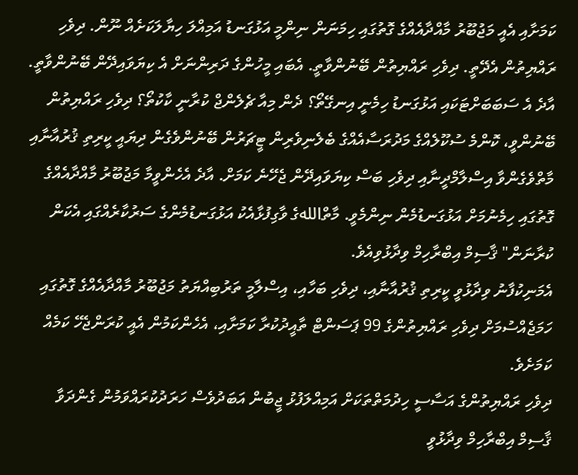ކަމަށާއި އެއީ މަޖުބޫރު މާއްދާއެއްގެ ގޮތުގައި ހިމަނަން ނިންމީ އަޅުގަނޑު އަމިއްލަ ހިޔާލަކަށެއް ނޫން. ދިވެހި ރައްޔިތުން އެދޭތީ. ދިވެހި ރައްޔިތުން ބޭނުންވާތީ. އެބައި މީހުންގެ ދަރިންނަށް އެ ކިޔަވައިދޭން ބޭނުންވާތީ. އާދެ އެ ސަބަބަށްޓަކައި އަޅުގަނޑު ހިމެނީ އިނގޭތޯ؟ ދެން މިއާ ޗެލެންޖް ކުރާނީ ކާކުތޯ؟ ދިވެހި ރައްޔިތުން ބޭނުންވީ، ކޮންމެ ސުކޫލެއްގެ މަދުރަސާއެއްގެ ބެލެނިވެރިން ޓީޗަރުން ބޭނުންވެގެން ދިޔައީ ކީރިތި ޤުރުއާނާއި މާތްވެގެންވާ އިސްލާމްދީނާއި ދިވެހި ބަސް ކިޔަވައިދޭން ޖެހޭނެ ކަމަށް. އާދެ އެހެންވީމާ މަޖުބޫރު މާއްދާއެއްގެ ގޮތުގައި ހިމެނުމަށް އަޅުގަނޑުމެން ނިންމެވީ. މާތްاللهގެ ވާގިފުޅާއެކު އަޅުގަނޑުމެންގެ ސަރުކާރެއްގައި އެކަން ކުރާނަން" ޤާސިމް އިބްރާހިމް ވިދާޅުވިއެވެ.
އެމަނިކުފާނު ވިދާޅުވީ ކީރިތި ޤުރުއާނާއި، ދިވެހި ބަހާއި، އިސްލާމީ ތަރުބިއްޔަތު މަޖުބޫރު މާއްދާއެއްގެ ގޮތުގައި ހަމަޖެއްސުމަށް ދިވެހި ރައްޔިތުންގެ 99 ޕަސަންޓް ތާއީދުކުރާ ކަމަށާއި، އެހެންކަމުން އެއީ ކުރަންޖެހޭ ކަމެއް ކަމަށެވެ.
ދިވެހި ރައްޔިތުންގެ އަސާސީ ހިދުމަތްތަކަށް އަމިއްލަފުޅު ޖީބުން އަބަދުވެސް ހަރަދުކުރައްވަމުން ގެންދަވާ ޤާސިމް އިބްރާހިމް ވިދާޅުވީ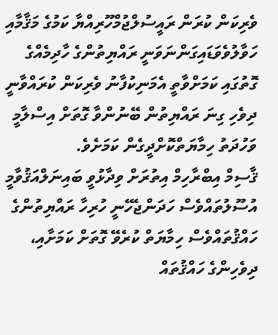ވެރިކަން ކުރަން ރައީސުލްޖުމްހޫރިއްޔާ ކަމުގެ މަޤާމާއި ހަވާލުވެވަޑައިގަންނަވަނީ ރައްޔިތުންގެ ހާދިމެއްގެ ގޮތުގައި ކަމަށްވާތީ އެމަނިކުފާނު ވެރިކަން ކުރައްވާނީ ދިވެހި ގިނަ ރައްޔިތުން ބޭނުންވާ ގޮތަށް އިސްލާމީ ވަހުދަތު ހިމާޔަތްކޮށްދީގެން ކަމަށެވެ.
ޤާސިމް އިބްރާހިމް އިތުރަށް ވިދާޅުވީ ބައިނަލްއަޤުވާމީ އުސޫލުތައްވެސް ހަދަންޖެހޭނީ ހުރިހާ ރައްޔިތުންގެ ހައްޤުތައްވެސް ހިމާޔަތް ކުރެވޭ ގޮތަށް ކަމަށާއި، ދިވެހިންގެ ހައްޤުތައް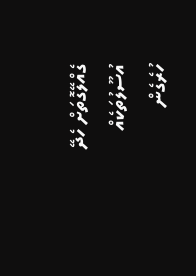ގެއްލޭގޮތަށް ހެދޭ އުސޫލުތަކެއް ހުރެގެން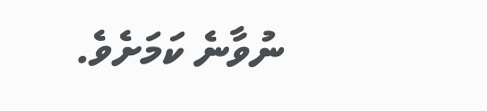ނުވާނެ ކަމަށެވެ.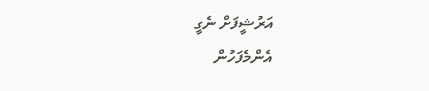އަރުޝީފަށް ނެގީ
އެންމެފަހުން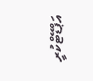އަޕްޑޭޓްކުރީ